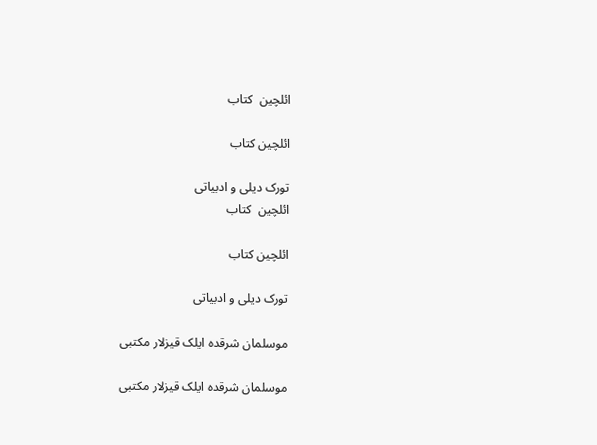ائلچین  کتاب

ائلچین کتاب

تورک دیلی و ادبیاتی
ائلچین  کتاب

ائلچین کتاب

تورک دیلی و ادبیاتی

موسلمان شرقده ایلک‌ قیزلار مکتبی

موسلمان شرقده ایلک‌ قیزلار مکتبی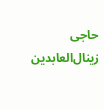حاجی زینال‌العابدین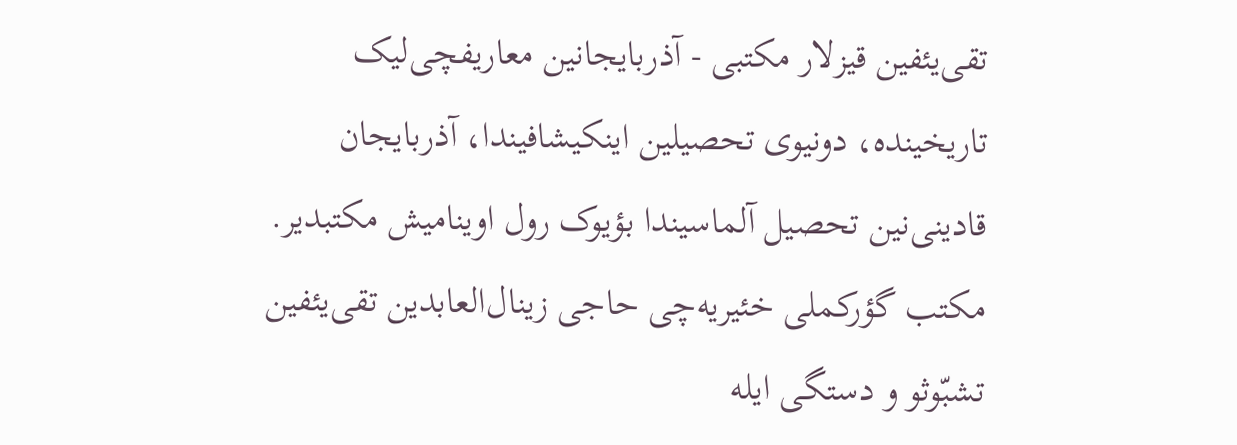تقی‌یئفین قیزلار مکتبی - آذربایجانین معاریفچی‌لیک تاریخینده، دونیوی تحصیلین اینکیشافیندا، آذربایجان قادینی‌نین تحصیل آلماسیندا بؤیوک رول اوینامیش مکتبدیر. مکتب گؤرکملی خئیریه‌چی حاجی زینال‌العابدین تقی‌یئفین تشبّوثو و دستگی ایله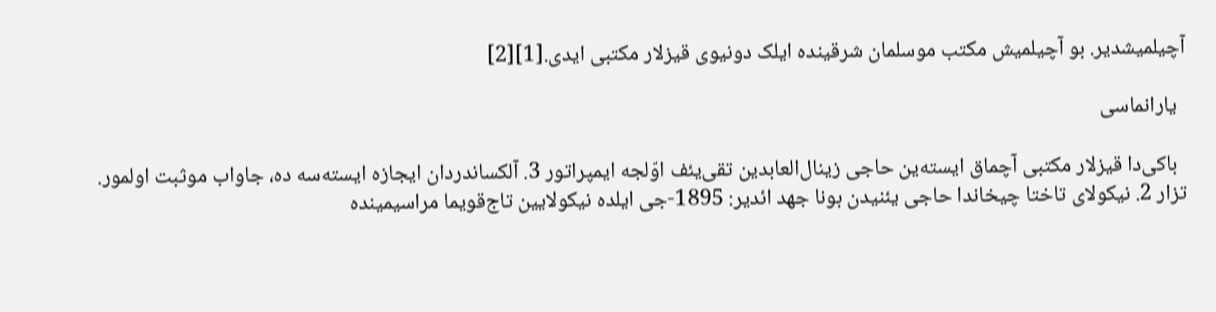آچیلمیشدیر. بو آچیلمیش مکتب موسلمان شرقینده ایلک دونیوی قیزلار مکتبی ایدی.[1][2]

  یارانماسی

  باکی‌دا قیزلار مکتبی آچماق ایسته‌ین حاجی زینال‌العابدین تقی‌یئف اوّلجه ایمپراتور 3. آلکساندردان ایجازه ایسته‌سه ده، جاواب موثبت اولمور. تزار 2. نیکولای تاختا چیخاندا حاجی یئنیدن بونا جهد ائدیر: 1895-جی ایلده نیکولایین تاج‌قویما مراسیمینده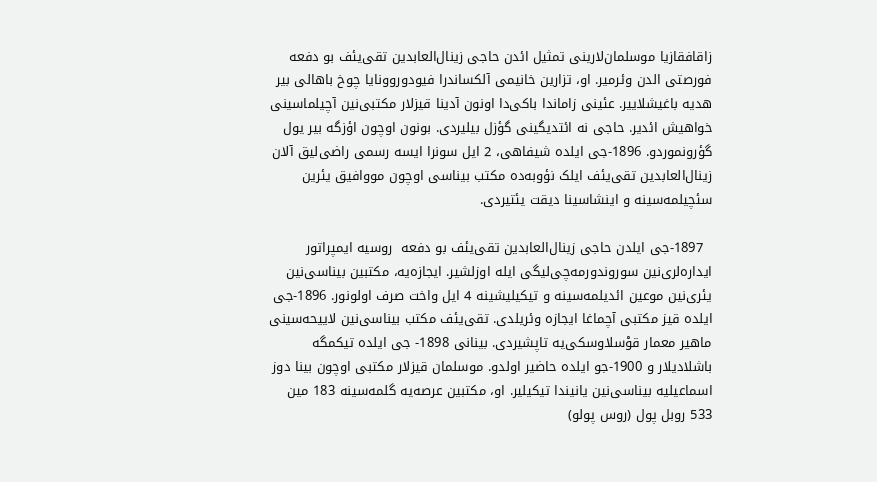زاقافقازیا موسلمان‌لارینی تمثیل ائدن حاجی زینال‌العابدین تقی‌یئف بو دفعه  فورصتی الدن وئرمیر. او، تزارین خانیمی آلکساندرا فیودوروونایا چوخ باهالی بیر هدیه باغیشلاییر. عئینی زاماندا باکی‌دا اونون آدینا قیزلار مکتبی‌نین آچیلماسینی خواهیش ائدیر. حاجی نه ائتدیگینی گؤزل بیلیردی. بونون اوچون اؤزگه بیر یول گؤرونموردو. 1896-جی ایلده شیفاهی، 2 ایل سونرا ایسه رسمی راضی‌لیق آلان زینال‌العابدین تقی‌یئف ایلک نؤوبه‌ده مکتب بیناسی اوچون مووافیق یئرین سئچیلمه‌سینه و اینشاسینا دیقت یئتیردی.

  1897-جی ایلدن حاجی زینال‌العابدین تقی‌یئف بو دفعه  روسیه ایمپراتور ایداره‌لری‌نین سوروندورمه‌چی‌لیگی ایله اوزلشیر. ایجازه‌یه، مکتبین بیناسی‌نین یئری‌نین موعین ائدیلمه‌سینه و تیکیلیشینه 4 ایل واخت صرف اولونور. 1896-جی ایلده قیز مکتبی آچماغا ایجازه وئریلدی. تقی‌یئف مکتب بیناسی‌نین لاییحه‌سینی ماهیر معمار قوْسلاوسکی‌یه تاپشیردی. بینانی 1898- جی ایلده تیکمگه باشلادیلار و 1900-جو ایلده حاضیر اولدو. موسلمان قیزلار مکتبی اوچون بینا دوز اسماعیلیه بیناسی‌نین یانیندا تیکیلیر. او، مکتبین عرصه‌یه گلمه‌سینه 183 مین 533 روبل پول (روس پولو)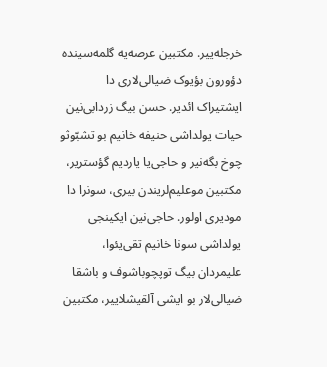خرجله‌ییر. مکتبین عرصه‌یه گلمه‌سینده دؤورون بؤیوک ضیالی‌لاری دا ایشتیراک ائدیر. حسن بیگ زردابی‌نین حیات یولداشی حنیفه خانیم بو تشبّوثو چوخ بگه‌نیر و حاجی‌یا یاردیم گؤستریر، مکتبین موعلیم‌لریندن بیری، سونرا دا مودیری اولور. حاجی‌نین ایکینجی یولداشی سونا خانیم تقی‌یئوا، علیمردان بیگ توپچوباشوف و باشقا ضیالی‌لار بو ایشی آلقیشلاییر، مکتبین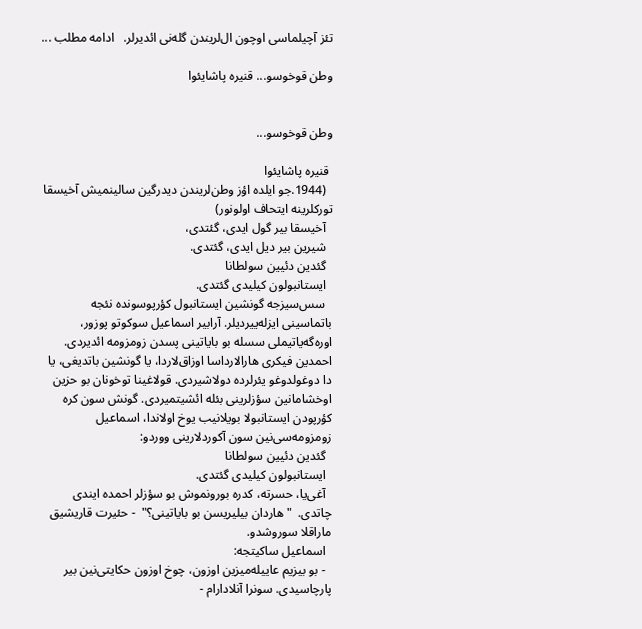تئز آچیلماسی اوچون ال‌لریندن گله‌نی ائدیرلر.   ادامه مطلب ...

وطن قوخوسو... قنیره پاشایئوا


وطن قوخوسو...

 قنیره پاشایئوا
  (1944.جو ایلده اؤز وطن‌لریندن دیدرگین سالینمیش آخیسقا تورکلرینه ایتحاف اولونور)
  آخیسقا بیر گول ایدی، گئتدی،
  شیرین بیر دیل ایدی، گئتدی.
  گئدین دئیین سولطانا
  ایستانبولون کیلیدی گئتدی.
  سس‌سیزجه گونشین ایستانبول کؤرپوسونده نئجه باتماسینی ایزله‌ییردیلر. آرابیر اسماعیل سوکوتو پوزور، اوره‌گه‌یاتیملی سسله بو بایاتینی پسدن زومزومه ائدیردی. احمدین فیکری هارالارداسا اوزاق‌لاردا، یا گونشین باتدیغی، یا دا دوغولدوغو یئرلرده دولاشیردی. قولاغینا توخونان بو حزین اوخشامانین سؤزلرینی بئله ائشیتمیردی. گونش سون کره کؤرپودن ایستانبولا بویلانیب یوخ اولاندا، اسماعیل زومزومه‌سی‌نین سون آکوردلارینی ووردو:
  گئدین دئیین سولطانا
  ایستانبولون کیلیدی گئتدی.
  آغی‌یا، حسرته، کدره بورونموش بو سؤزلر احمده ایندی چاتدی.  "هاردان بیلیریسن بو بایاتینی؟‌"  - حئیرت قاریشیق ماراقلا سوروشدو.
  اسماعیل ساکیتجه:
  - بو بیزیم عاییله‌میزین اوزون، چوخ اوزون حکایتی‌نین بیر پارچاسیدی. سونرا آنلادارام -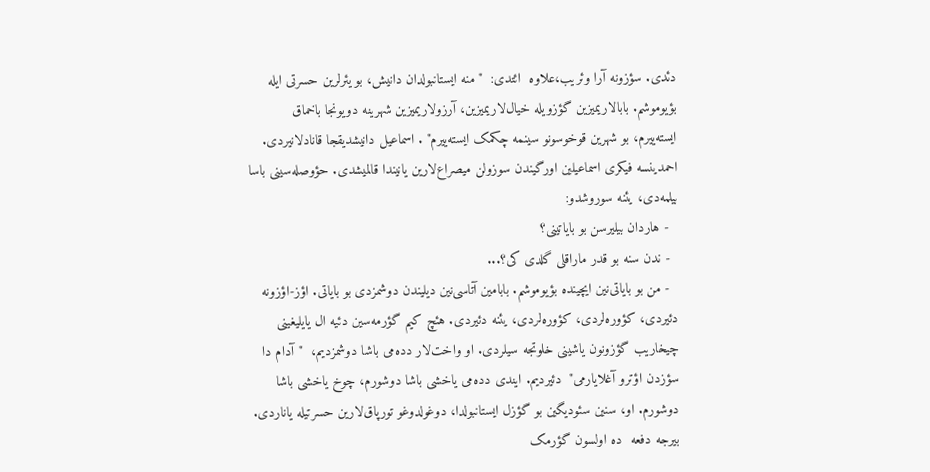دئدی. سؤزونه آرا وئریب،علاوه  ائتدی:  "منه ایستانبولدان دانیش، بو یئرلرین حسرتی‌ ایله بؤیوموشم. بابالاریمیزین گؤزویله خیال‌لاریمیزین، آرزولاریمیزین شهرینه دویونجا باخماق ایسته‌ییرم، بو شهرین قوخوسونو سینمه چکمک ایسته‌ییرم‌" . اسماعیل دانیشدیقجا قانادلانیردی. احمدینسه فیکری اسماعیلین اورگیندن سوزولن میصراع‌لارین یانیندا قالمیشدی. حؤوصله‌سینی باسا بیلمه‌دی، یئنه سوروشدو:
  - هاردان بیلیرسن بو بایاتینی؟
  - ندن سنه بو قدر ماراقلی گلدی کی؟...
  - من بو بایاتی‌نین ایچینده بؤیوموشم. بابامین آتاسی‌نین دیلیندن دوشمزدی بو بایاتی. اؤز-اؤزونه دئیردی، کؤوره‌لردی، کؤوره‌لردی، یئنه دئیردی. هئچ کیم گؤرمه‌سین دئیه ال یایلیغینی چیخاریب گؤزونون یاشینی خلوتجه سیلردی. او واخت‌لار دده‌می باشا دوشمزدیم،  "آدام دا سؤزدن اؤترو آغلایارمی‌"  دئیردیم. ایندی دده‌می یاخشی باشا دوشورم، چوخ یاخشی باشا دوشورم. او، سنین سئودیگین بو گؤزل ایستانبولدا، دوغولدوغو تورپاق‌لارین حسرتیله یاناردی. بیرجه دفعه  ده اولسون گؤرمک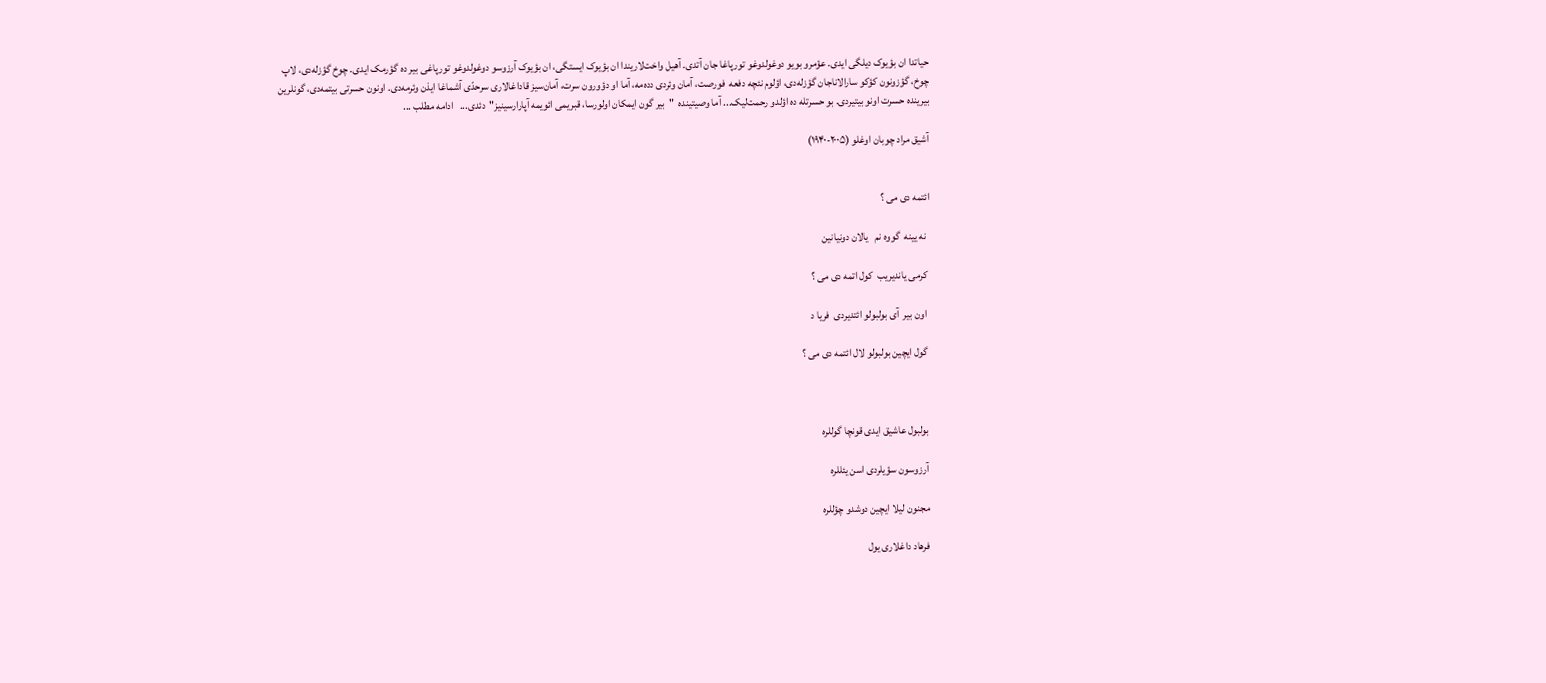حیاتدا ان بؤیوک دیلگی ایدی. عؤمرو بویو دوغولدوغو تورپاغا جان آتدی. آهیل واخت‌لاریندا ان بؤیوک ایستگی، ان بؤیوک آرزوسو دوغولدوغو تورپاغی بیر ده گؤرمک ایدی. چوخ گؤزله‌دی، لاپ چوخ، گؤزونون کؤکو سارالاناجان گؤزله‌دی، اؤلوم نئچه دفعه  فورصت، آمان وئردی دده‌مه، آما او دؤورون سرت، آمان‌سیز قاداغالاری سرحدّی آشماغا ایذن وئرمه‌دی. اونون حسرتی بیتمه‌دی، گونلرین بیرینده حسرت اونو بیتیردی. بو حسرتله ده اؤلدو رحمت‌لیک... آما وصیتینده  "بیر گون ایمکان اولورسا، قبریمی ائویمه آپارارسینیز‌"  دئدی...   ادامه مطلب ...

آشیق مراد چوبان اوغلو (۲۰۰۵-۱۹۴۰)


ائتمه دی می ؟

  نه یینه  گووه نم   یالان دونیانین

  کرمی یاندیریب  کول اتمه دی می ؟

  اون بیر  آی بولبولو ائتدیردی  فریا د

  گول ایچین بولبولو لال ائتمه دی می ؟



  بولبول عاشیق ایدی قونچا گوللره

  آرزوسون سؤیلردی اسن یئللره

  مجنون لیلا ایچین دوشدو چؤللره

  فرهاد داغلاری یول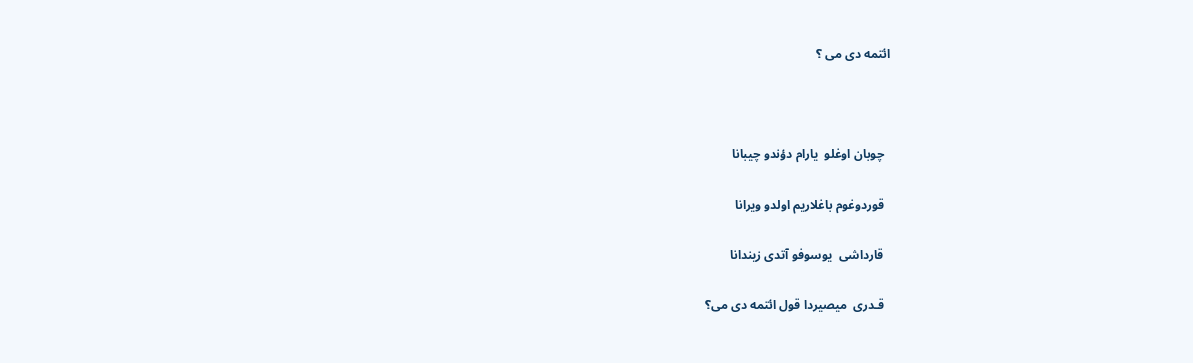ائتمه دی می ؟



  چوبان اوغلو  یارام دؤندو چیبانا

  قوردوغوم باغلاریم اولدو ویرانا

  قارداشی  یوسوفو آتدی زیندانا

  قـدری  میصیردا قول ائتمه دی می؟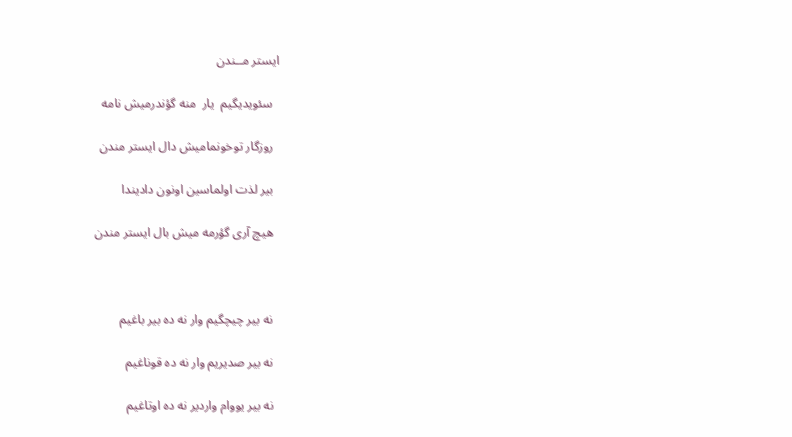ایستر مــندن

  سئویدیگیم  یار  منه گؤندرمیش نامه

  روزگار توخونمامیش دال ایستر مندن

  بیر لذت اولماسین اونون دادیندا

  هیچ آری گؤرمه میش بال ایستر مندن



  نه بیر چیچگیم وار نه ده بیر باغیم

  نه بیر صدیریم وار نه ده قوناغیم

  نه بیر یووام واردیر نه ده اوتاغیم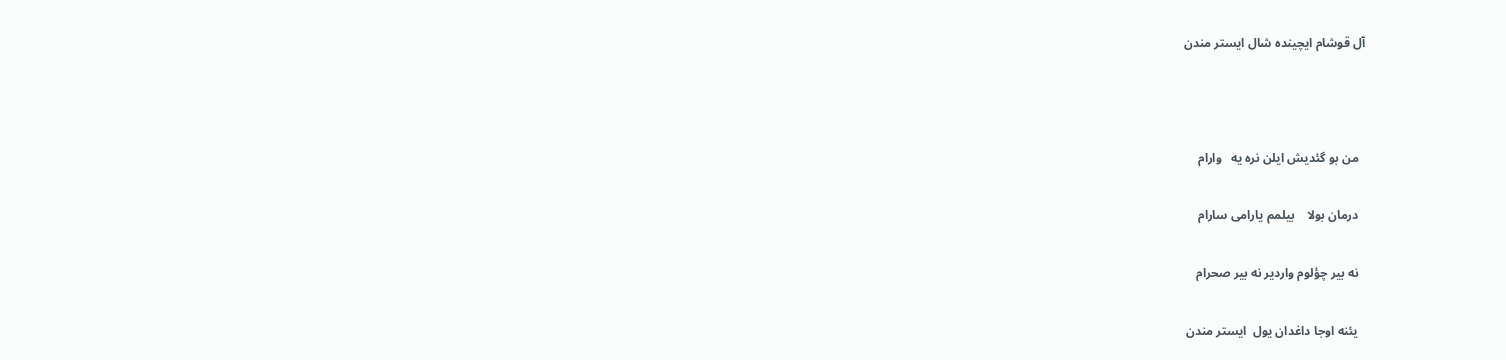آل قوشام ایچینده شال ایستر مندن



  من بو گئدیش ایلن نره یه   وارام

  درمان بولا    بیلمم یارامی سارام

  نه بیر چؤلوم واردیر نه بیر صحرام

  یئنه اوجا داغدان یول  ایستر مندن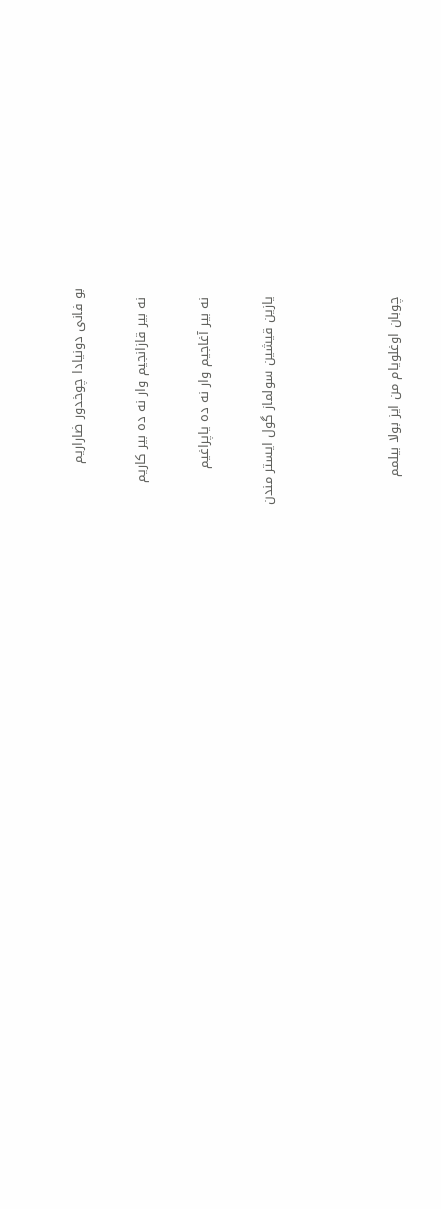بو فانی دونیادا چوخدور ضاراریم

  نه بیر قازانجیم وار نه ده بیر کاریم

  نه بیر آغاجیم وار نه ده یاپراغیم

  یازین قیشین سولماز گول ایستر مندن



  چوبان اوغلویام من ایز بولا بیلمم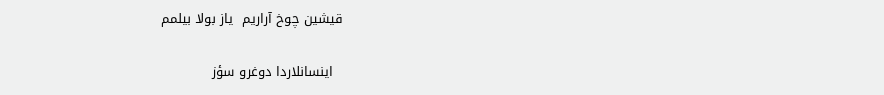قیشین چوخ آراریم  یاز بولا بیلمم

  اینسانلاردا دوغرو سؤز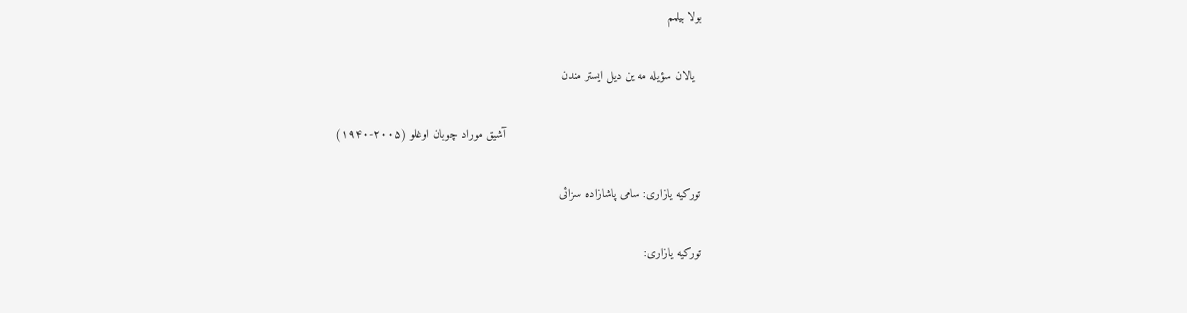بولا بیلمم

  یالان سؤیله مه ین دیل ایستر مندن

                                                        آشیق موراد چوبان اوغلو (۲۰۰۵-۱۹۴۰)

تورکیه یازاری: سامی پاشازاده سزائی

تورکیه یازاری: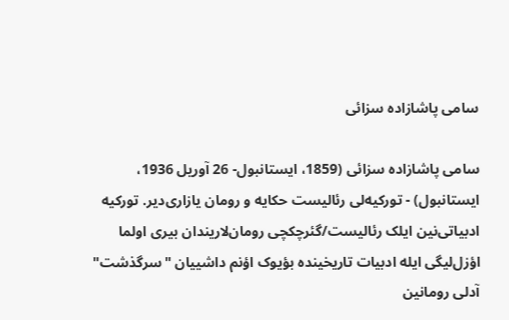سامی پاشازاده سزائی

سامی پاشازاده سزائی (1859، ایستانبول- 26 آوریل 1936، ایستانبول) - تورکیه‌لی رئالیست حکایه‌ و رومان یازاری‌دیر. تورکیه ادبیاتی‌نین ایلک رئالیست/گئرچکچی رومان‌لاریندان بیری اولما اؤزل‌لیگی ایله ادبیات تاریخینده بؤیوک اؤنم داشییان "سرگذشت" آدلی رومانین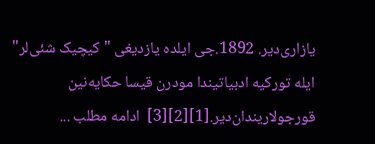یازاری‌دیر. 1892.جی ایلده یازدیغی "کیچیک شئی‌لر" ایله تورکیه ادبیاتیندا مودرن قیسا حکایه‌نین قورجولاریندان‌دیر.[1][2][3]  ادامه مطلب ...